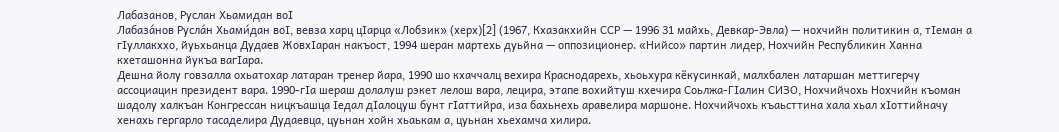Лабазанов, Руслан Хьамидан воӀ
Лабаза́нов Русла́н Хьами́дан воӀ, вевза харц цӀарца «Лобзик» (херх)[2] (1967, Кхазакхийн ССР — 1996 31 майхь, Девкар-Эвла) — нохчийн политикин а, тӀеман а гӀуллакххо, йуьхьанца Дудаев ЖовхӀаран накъост, 1994 шеран мартехь дуьйна — оппозиционер. «Нийсо» партин лидер, Нохчийн Республикин Ханна кхеташонна йукъа вагӀара.
Дешна йолу говзалла охьатохар латаран тренер йара, 1990 шо кхаччалц вехира Краснодарехь, хьоьхура кёкусинкай, малхбален латаршан меттигерчу ассоциацин президент вара. 1990-гӀа шераш долалуш рэкет лелош вара, лецира, этапе вохийтуш кхечира Соьлжа-ГӀалин СИЗО, Нохчийчохь Нохчийн къоман шадолу халкъан Конгрессан ницкъашца Ӏедал дӀалоцуш бунт гӀаттийра, иза бахьнехь аравелира маршоне. Нохчийчохь къаьсттина хала хьал хӀоттийначу хенахь гергарло тасаделира Дудаевца, цуьнан хойн хьаькам а, цуьнан хьехамча хилира.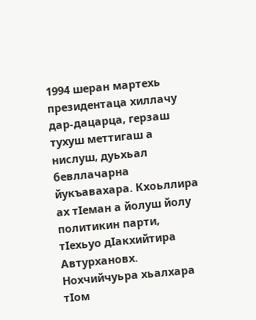1994 шеран мартехь президентаца хиллачу дар-дацарца, герзаш тухуш меттигаш а нислуш, дуьхьал бевллачарна йукъавахара. Кхоьллира ах тӀеман а йолуш йолу политикин парти, тӀехьуо дӀакхийтира Автурхановх. Нохчийчуьра хьалхара тӀом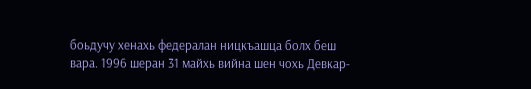боьдучу хенахь федералан ницкъашца болх беш вара. 1996 шеран 31 майхь вийна шен чохь Девкар-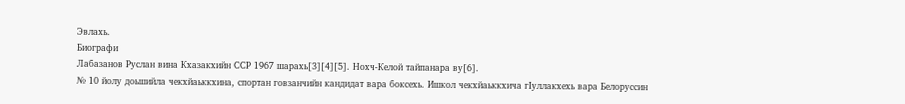Эвлахь.
Биографи
Лабазанов Руслан вина Кхазакхийн ССР 1967 шарахь[3][4][5]. Нохч-Келой тайпанара ву[6].
№ 10 йолу доьшийла чекхйаьккхина, спортан говзанчийн кандидат вара боксехь. Ишкол чекхйаьккхича гӀуллакхехь вара Белоруссин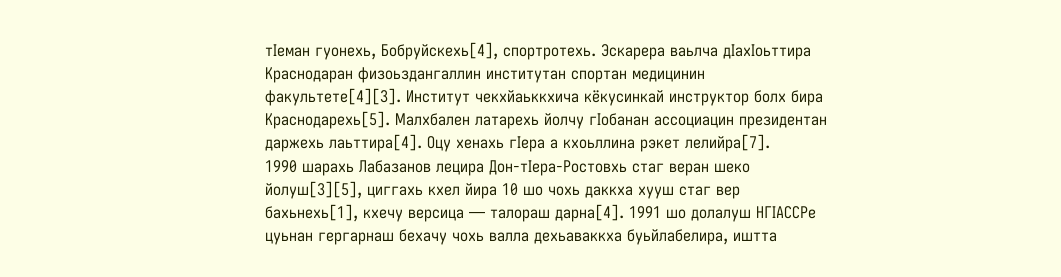тIеман гуонехь, Бобруйскехь[4], спортротехь. Эскарера ваьлча дӀахӀоьттира Краснодаран физоьздангаллин институтан спортан медицинин факультете[4][3]. Институт чекхйаьккхича кёкусинкай инструктор болх бира Краснодарехь[5]. Малхбален латарехь йолчу гIобанан ассоциацин президентан даржехь лаьттира[4]. Оцу хенахь гӀера а кхоьллина рэкет лелийра[7].
1990 шарахь Лабазанов лецира Дон-тӀера-Ростовхь стаг веран шеко йолуш[3][5], циггахь кхел йира 10 шо чохь даккха хууш стаг вер бахьнехь[1], кхечу версица — талораш дарна[4]. 1991 шо долалуш НГIАССРе цуьнан гергарнаш бехачу чохь валла дехьаваккха буьйлабелира, иштта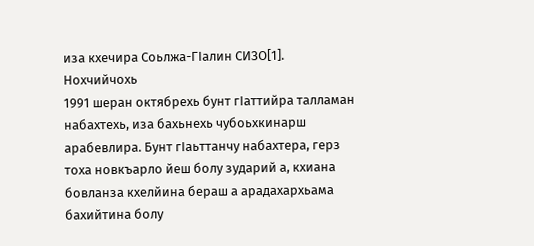иза кхечира Соьлжа-ГӀалин СИЗО[1].
Нохчийчохь
1991 шеран октябрехь бунт гӀаттийра талламан набахтехь, иза бахьнехь чубоьхкинарш арабевлира. Бунт гӀаьттанчу набахтера, герз тоха новкъарло йеш болу зударий а, кхиана бовланза кхелйина бераш а арадахархьама бахийтина болу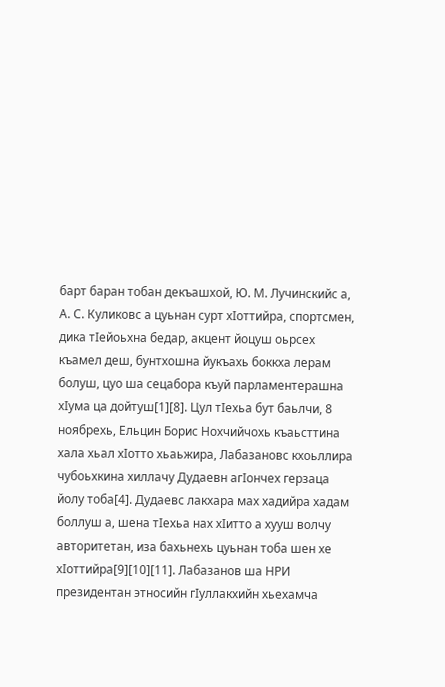барт баран тобан декъашхой, Ю. М. Лучинскийс а, А. С. Куликовс а цуьнан сурт хӀоттийра, спортсмен, дика тӀейоьхна бедар, акцент йоцуш оьрсех къамел деш, бунтхошна йукъахь боккха лерам болуш, цуо ша сецабора къуй парламентерашна хӀума ца дойтуш[1][8]. Цул тӀехьа бут баьлчи, 8 ноябрехь, Ельцин Борис Нохчийчохь къаьсттина хала хьал хӀотто хьаьжира, Лабазановс кхоьллира чубоьхкина хиллачу Дудаевн агӀончех герзаца йолу тоба[4]. Дудаевс лакхара мах хадийра хадам боллуш а, шена тӀехьа нах хӀитто а хууш волчу авторитетан, иза бахьнехь цуьнан тоба шен хе хӀоттийра[9][10][11]. Лабазанов ша НРИ президентан этносийн гӀуллакхийн хьехамча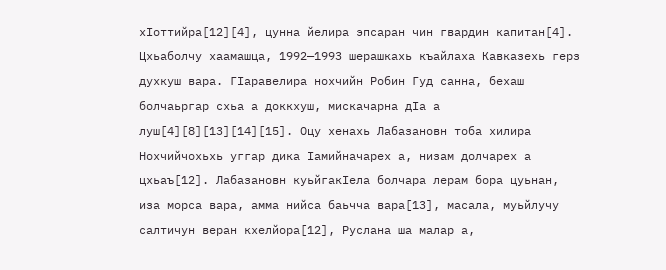хӀоттийра[12][4], цунна йелира эпсаран чин гвардин капитан[4].
Цхьаболчу хаамашца, 1992—1993 шерашкахь къайлаха Кавказехь герз духкуш вара. ГӀаравелира нохчийн Робин Гуд санна, бехаш болчаьргар схьа а доккхуш, мискачарна дӀа а луш[4][8][13][14][15]. Оцу хенахь Лабазановн тоба хилира Нохчийчохьхь уггар дика Ӏамийначарех а, низам долчарех а цхьаъ[12]. Лабазановн куьйгакӀела болчара лерам бора цуьнан, иза морса вара, амма нийса баьчча вара[13], масала, муьйлучу салтичун веран кхелйора[12], Руслана ша малар а,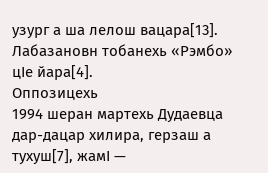узург а ша лелош вацара[13]. Лабазановн тобанехь «Рэмбо» цӀе йара[4].
Оппозицехь
1994 шеран мартехь Дудаевца дар-дацар хилира, герзаш а тухуш[7], жамӀ —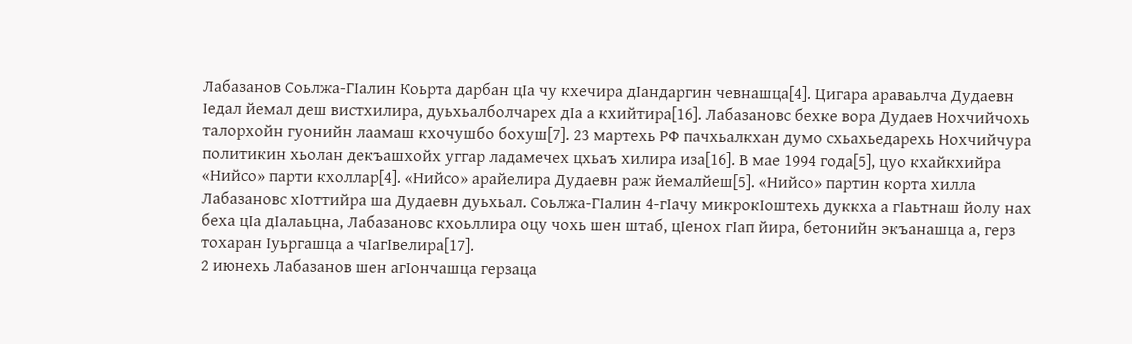Лабазанов Соьлжа-ГӀалин Коьрта дарбан цӀа чу кхечира дӀандаргин чевнашца[4]. Цигара араваьлча Дудаевн Ӏедал йемал деш вистхилира, дуьхьалболчарех дӀа а кхийтира[16]. Лабазановс бехке вора Дудаев Нохчийчохь талорхойн гуонийн лаамаш кхочушбо бохуш[7]. 23 мартехь РФ пачхьалкхан думо схьахьедарехь Нохчийчура политикин хьолан декъашхойх уггар ладамечех цхьаъ хилира иза[16]. В мае 1994 года[5], цуо кхайкхийра «Нийсо» парти кхоллар[4]. «Нийсо» арайелира Дудаевн раж йемалйеш[5]. «Нийсо» партин корта хилла Лабазановс хӀоттийра ша Дудаевн дуьхьал. Соьлжа-ГӀалин 4-гӀачу микрокӀоштехь дуккха а гӀаьтнаш йолу нах беха цӀа дӀалаьцна, Лабазановс кхоьллира оцу чохь шен штаб, цӀенох гӀап йира, бетонийн экъанашца а, герз тохаран Ӏуьргашца а чӀагӀвелира[17].
2 июнехь Лабазанов шен агӀончашца герзаца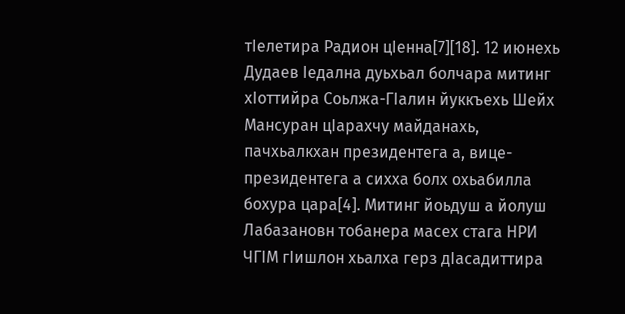тӀелетира Радион цӀенна[7][18]. 12 июнехь Дудаев Ӏедална дуьхьал болчара митинг хӀоттийра Соьлжа-ГӀалин йуккъехь Шейх Мансуран цӀарахчу майданахь, пачхьалкхан президентега а, вице-президентега а сихха болх охьабилла бохура цара[4]. Митинг йоьдуш а йолуш Лабазановн тобанера масех стага НРИ ЧГӀМ гӀишлон хьалха герз дӀасадиттира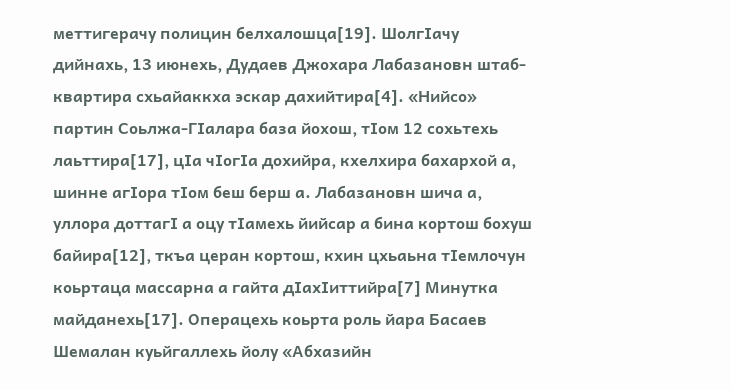меттигерачу полицин белхалошца[19]. ШолгӀачу дийнахь, 13 июнехь, Дудаев Джохара Лабазановн штаб-квартира схьайаккха эскар дахийтира[4]. «Нийсо» партин Соьлжа-ГӀалара база йохош, тӀом 12 сохьтехь лаьттира[17], цӀа чӀогӀа дохийра, кхелхира бахархой а, шинне агӀора тӀом беш берш а. Лабазановн шича а, уллора доттагӀ а оцу тӀамехь йийсар а бина кортош бохуш байира[12], ткъа церан кортош, кхин цхьаьна тӀемлочун коьртаца массарна а гайта дӀахӀиттийра[7] Минутка майданехь[17]. Операцехь коьрта роль йара Басаев Шемалан куьйгаллехь йолу «Абхазийн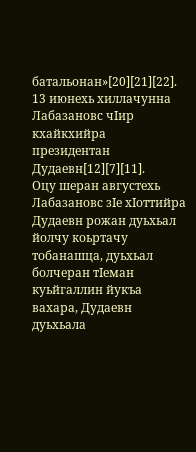батальонан»[20][21][22]. 13 июнехь хиллачунна Лабазановс чӀир кхайкхийра президентан Дудаевн[12][7][11].
Оцу шеран августехь Лабазановс зӀе хӀоттийра Дудаевн рожан дуьхьал йолчу коьртачу тобанашца, дуьхьал болчеран тӀеман куьйгаллин йукъа вахара, Дудаевн дуьхьала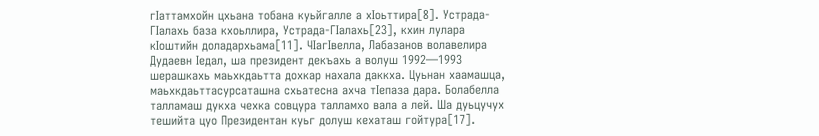гӀаттамхойн цхьана тобана куьйгалле а хӀоьттира[8]. Устрада-ГIалахь база кхоьллира, Устрада-ГIалахь[23], кхин лулара кӀоштийн доладархьама[11]. ЧӀагӀвелла, Лабазанов волавелира Дудаевн Ӏедал, ша президент декъахь а волуш 1992—1993 шерашкахь маьхкдаьтта дохкар нахала даккха. Цуьнан хаамашца, маьхкдаьттасурсаташна схьатесна ахча тӀепаза дара. Болабелла талламаш дукха чехка совцура талламхо вала а лей. Ша дуьцучух тешийта цуо Президентан куьг долуш кехаташ гойтура[17].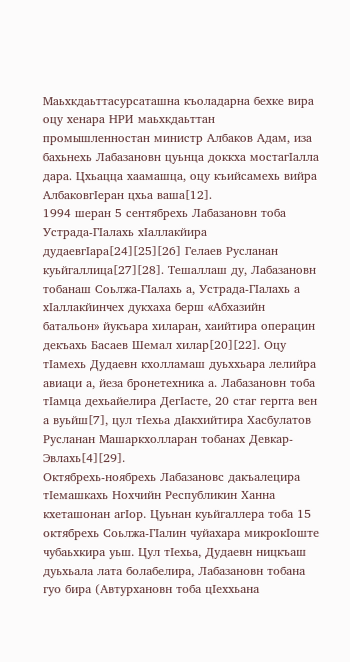Маьхкдаьттасурсаташна къоладарна бехке вира оцу хенара НРИ маьхкдаьттан промышленностан министр Албаков Адам, иза бахьнехь Лабазановн цуьнца доккха мостагӀалла дара. Цхьацца хаамашца, оцу къийсамехь вийра АлбаковгӀеран цхьа ваша[12].
1994 шеран 5 сентябрехь Лабазановн тоба Устрада-ГӀалахь хӀаллакйира дудаевгӀара[24][25][26] Гелаев Русланан куьйгаллица[27][28]. Тешаллаш ду, Лабазановн тобанаш Соьлжа-ГӀалахь а, Устрада-ГӀалахь а хӀаллакйинчех дукхаха берш «Абхазийн батальон» йукъара хиларан, хаийтира операцин декъахь Басаев Шемал хилар[20][22]. Оцу тӀамехь Дудаевн кхолламаш дуьххьара лелийра авиаци а, йеза бронетехника а. Лабазановн тоба тӀамца дехьайелира ДегӀасте, 20 стаг гергга вен а вуьйш[7], цул тӀехьа дӀакхийтира Хасбулатов Русланан Машаркхолларан тобанах Девкар-Эвлахь[4][29].
Октябрехь-ноябрехь Лабазановс дакъалецира тӀемашкахь Нохчийн Республикин Ханна кхеташонан агӀор. Цуьнан куьйгаллера тоба 15 октябрехь Соьлжа-ГӀалин чуйахара микрокӀоште чубаьхкира уьш. Цул тӀехьа, Дудаевн ницкъаш дуьхьала лата болабелира, Лабазановн тобана гуо бира (Автурхановн тоба цӀеххьана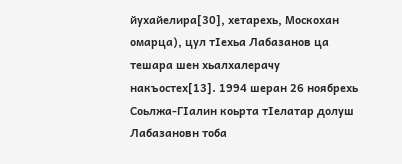йухайелира[30], хетарехь, Москохан омарца), цул тӀехьа Лабазанов ца тешара шен хьалхалерачу накъостех[13]. 1994 шеран 26 ноябрехь Соьлжа-ГӀалин коьрта тӀелатар долуш Лабазановн тоба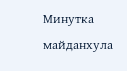Минутка майданхула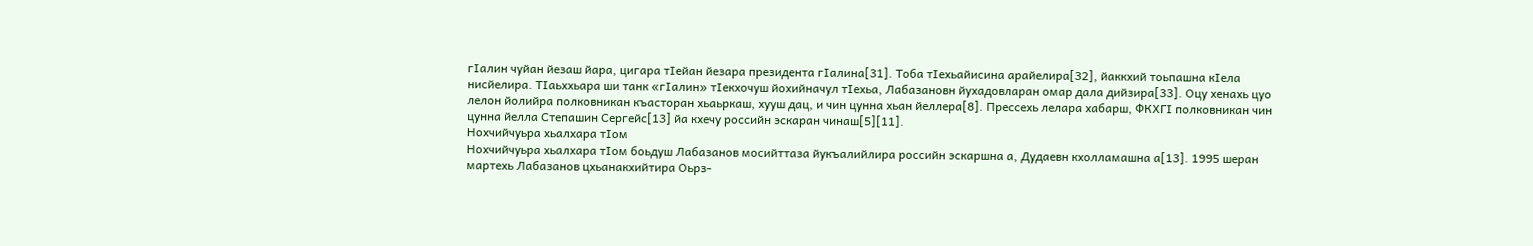гӀалин чуйан йезаш йара, цигара тӀейан йезара президента гӀалина[31]. Тоба тӀехьайисина арайелира[32], йаккхий тоьпашна кӀела нисйелира. ТӀаьххьара ши танк «гӀалин» тӀекхочуш йохийначул тӀехьа, Лабазановн йухадовларан омар дала дийзира[33]. Оцу хенахь цуо лелон йолийра полковникан къасторан хьаьркаш, хууш дац, и чин цунна хьан йеллера[8]. Прессехь лелара хабарш, ФКХГI полковникан чин цунна йелла Степашин Сергейс[13] йа кхечу российн эскаран чинаш[5][11].
Нохчийчуьра хьалхара тӀом
Нохчийчуьра хьалхара тӀом боьдуш Лабазанов мосийттаза йукъалийлира российн эскаршна а, Дудаевн кхолламашна а[13]. 1995 шеран мартехь Лабазанов цхьанакхийтира Оьрз-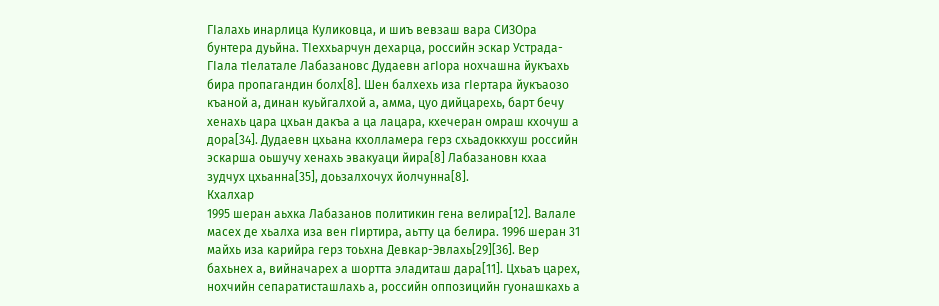ГIалахь инарлица Куликовца, и шиъ вевзаш вара СИЗОра бунтера дуьйна. ТӀеххьарчун дехарца, российн эскар Устрада-ГIала тӀелатале Лабазановс Дудаевн агӀора нохчашна йукъахь бира пропагандин болх[8]. Шен балхехь иза гӀертара йукъаозо къаной а, динан куьйгалхой а, амма, цуо дийцарехь, барт бечу хенахь цара цхьан дакъа а ца лацара, кхечеран омраш кхочуш а дора[34]. Дудаевн цхьана кхолламера герз схьадоккхуш российн эскарша оьшучу хенахь эвакуаци йира[8] Лабазановн кхаа зудчух цхьанна[35], доьзалхочух йолчунна[8].
Кхалхар
1995 шеран аьхка Лабазанов политикин гена велира[12]. Валале масех де хьалха иза вен гӀиртира, аьтту ца белира. 1996 шеран 31 майхь иза карийра герз тоьхна Девкар-Эвлахь[29][36]. Вер бахьнех а, вийначарех а шортта эладиташ дара[11]. Цхьаъ царех, нохчийн сепаратисташлахь а, российн оппозицийн гуонашкахь а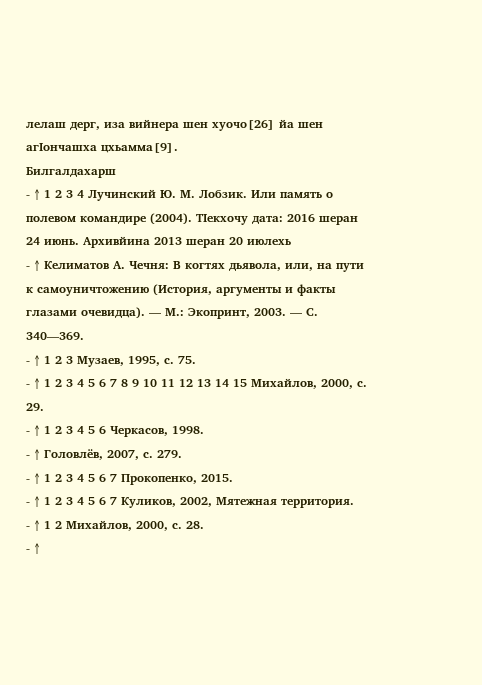лелаш дерг, иза вийнера шен хуочо[26] йа шен агӀончашха цхьамма[9].
Билгалдахарш
- ↑ 1 2 3 4 Лучинский Ю. М. Лобзик. Или память о полевом командире (2004). ТӀекхочу дата: 2016 шеран 24 июнь. Архивйина 2013 шеран 20 июлехь
- ↑ Келиматов А. Чечня: В когтях дьявола, или, на пути к самоуничтожению (История, аргументы и факты глазами очевидца). — М.: Экопринт, 2003. — С. 340—369.
- ↑ 1 2 3 Музаев, 1995, с. 75.
- ↑ 1 2 3 4 5 6 7 8 9 10 11 12 13 14 15 Михайлов, 2000, с. 29.
- ↑ 1 2 3 4 5 6 Черкасов, 1998.
- ↑ Головлёв, 2007, с. 279.
- ↑ 1 2 3 4 5 6 7 Прокопенко, 2015.
- ↑ 1 2 3 4 5 6 7 Куликов, 2002, Мятежная территория.
- ↑ 1 2 Михайлов, 2000, с. 28.
- ↑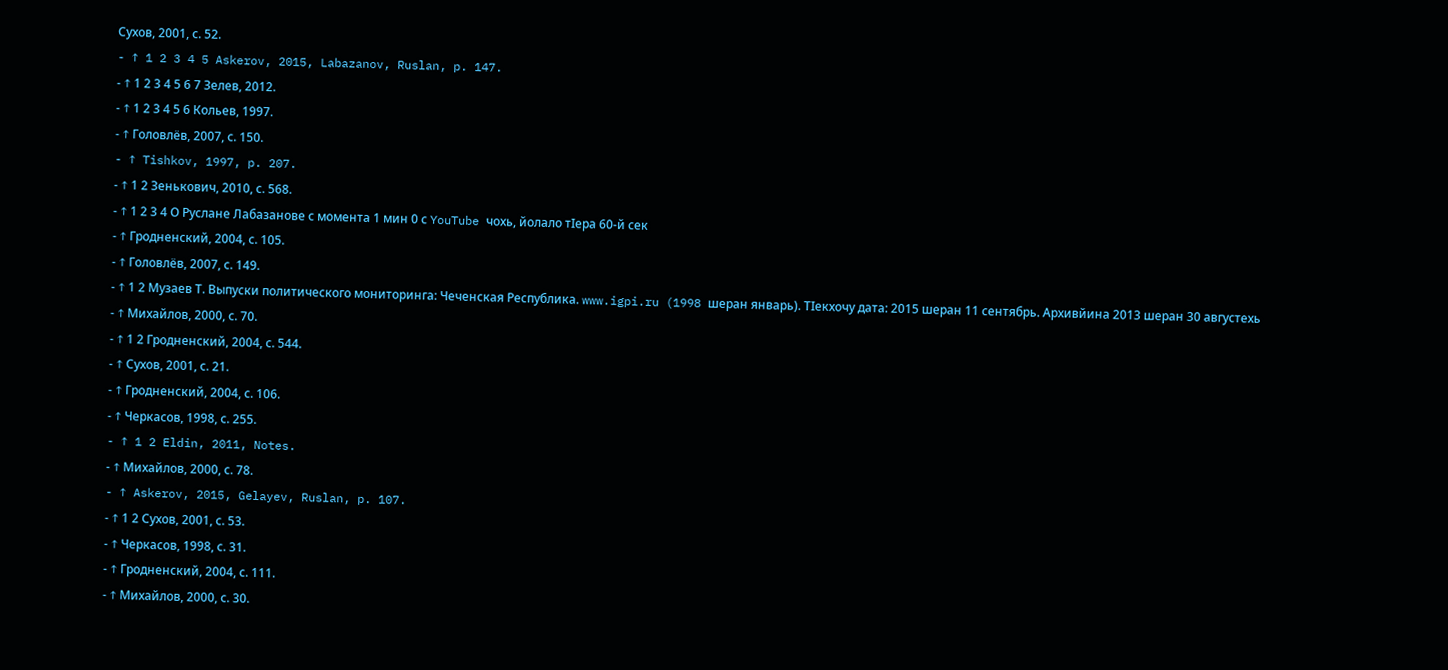Сухов, 2001, с. 52.
- ↑ 1 2 3 4 5 Askerov, 2015, Labazanov, Ruslan, p. 147.
- ↑ 1 2 3 4 5 6 7 Зелев, 2012.
- ↑ 1 2 3 4 5 6 Кольев, 1997.
- ↑ Головлёв, 2007, с. 150.
- ↑ Tishkov, 1997, p. 207.
- ↑ 1 2 Зенькович, 2010, с. 568.
- ↑ 1 2 3 4 О Руслане Лабазанове с момента 1 мин 0 с YouTube чохь, йолало тӀера 60-й сек
- ↑ Гродненский, 2004, с. 105.
- ↑ Головлёв, 2007, с. 149.
- ↑ 1 2 Музаев Т. Выпуски политического мониторинга: Чеченская Республика. www.igpi.ru (1998 шеран январь). ТӀекхочу дата: 2015 шеран 11 сентябрь. Архивйина 2013 шеран 30 августехь
- ↑ Михайлов, 2000, с. 70.
- ↑ 1 2 Гродненский, 2004, с. 544.
- ↑ Сухов, 2001, с. 21.
- ↑ Гродненский, 2004, с. 106.
- ↑ Черкасов, 1998, с. 255.
- ↑ 1 2 Eldin, 2011, Notes.
- ↑ Михайлов, 2000, с. 78.
- ↑ Askerov, 2015, Gelayev, Ruslan, p. 107.
- ↑ 1 2 Сухов, 2001, с. 53.
- ↑ Черкасов, 1998, с. 31.
- ↑ Гродненский, 2004, с. 111.
- ↑ Михайлов, 2000, с. 30.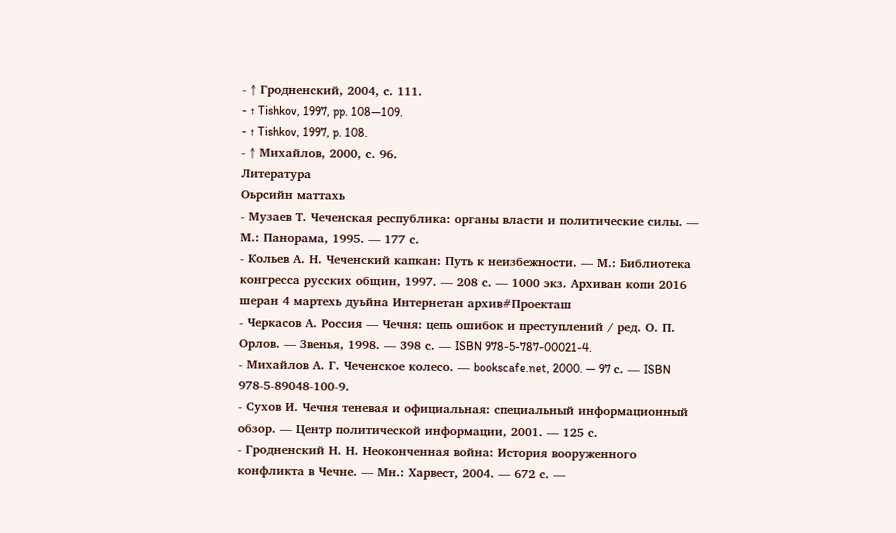- ↑ Гродненский, 2004, с. 111.
- ↑ Tishkov, 1997, pp. 108—109.
- ↑ Tishkov, 1997, p. 108.
- ↑ Михайлов, 2000, с. 96.
Литература
Оьрсийн маттахь
- Музаев Т. Чеченская республика: органы власти и политические силы. — М.: Панорама, 1995. — 177 с.
- Кольев А. Н. Чеченский капкан: Путь к неизбежности. — М.: Библиотека конгресса русских общин, 1997. — 208 с. — 1000 экз. Архиван копи 2016 шеран 4 мартехь дуьйна Интернетан архив#Проекташ
- Черкасов А. Россия — Чечня: цепь ошибок и преступлений / ред. О. П. Орлов. — Звенья, 1998. — 398 с. — ISBN 978-5-787-00021-4.
- Михайлов А. Г. Чеченское колесо. — bookscafe.net, 2000. — 97 с. — ISBN 978-5-89048-100-9.
- Сухов И. Чечня теневая и официальная: специальный информационный обзор. — Центр политической информации, 2001. — 125 с.
- Гродненский Н. Н. Неоконченная война: История вооруженного конфликта в Чечне. — Мн.: Харвест, 2004. — 672 с. —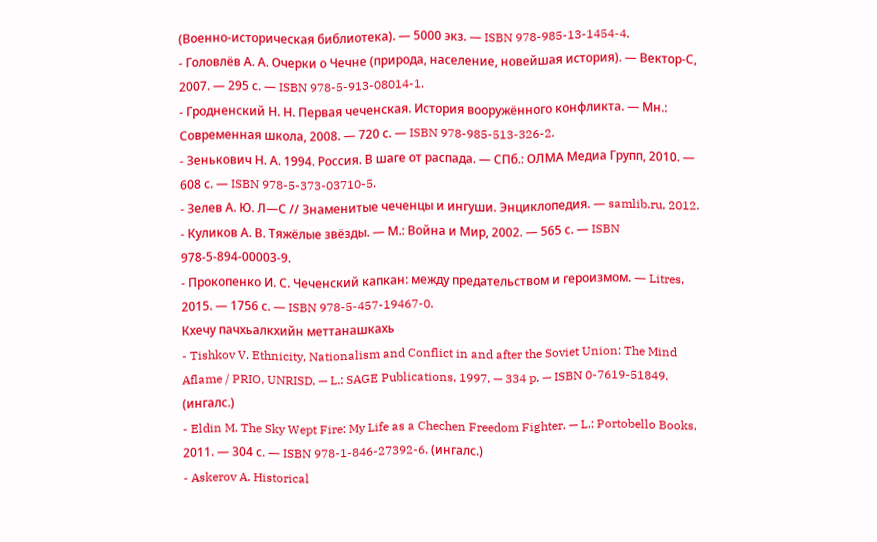(Военно-историческая библиотека). — 5000 экз. — ISBN 978-985-13-1454-4.
- Головлёв А. А. Очерки о Чечне (природа, население, новейшая история). — Вектор-С, 2007. — 295 с. — ISBN 978-5-913-08014-1.
- Гродненский Н. Н. Первая чеченская. История вооружённого конфликта. — Мн.: Современная школа, 2008. — 720 с. — ISBN 978-985-513-326-2.
- Зенькович Н. А. 1994. Россия. В шаге от распада. — СПб.: ОЛМА Медиа Групп, 2010. — 608 с. — ISBN 978-5-373-03710-5.
- Зелев А. Ю. Л—С // Знаменитые чеченцы и ингуши. Энциклопедия. — samlib.ru, 2012.
- Куликов А. В. Тяжёлые звёзды. — М.: Война и Мир, 2002. — 565 с. — ISBN 978-5-894-00003-9.
- Прокопенко И. С. Чеченский капкан: между предательством и героизмом. — Litres, 2015. — 1756 с. — ISBN 978-5-457-19467-0.
Кхечу пачхьалкхийн меттанашкахь
- Tishkov V. Ethnicity, Nationalism and Conflict in and after the Soviet Union: The Mind Aflame / PRIO, UNRISD. — L.: SAGE Publications, 1997. — 334 p. — ISBN 0-7619-51849. (ингалс.)
- Eldin M. The Sky Wept Fire: My Life as a Chechen Freedom Fighter. — L.: Portobello Books, 2011. — 304 с. — ISBN 978-1-846-27392-6. (ингалс.)
- Askerov A. Historical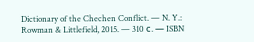Dictionary of the Chechen Conflict. — N. Y.: Rowman & Littlefield, 2015. — 310 с. — ISBN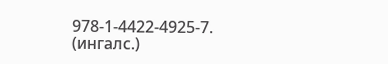978-1-4422-4925-7. (ингалс.)